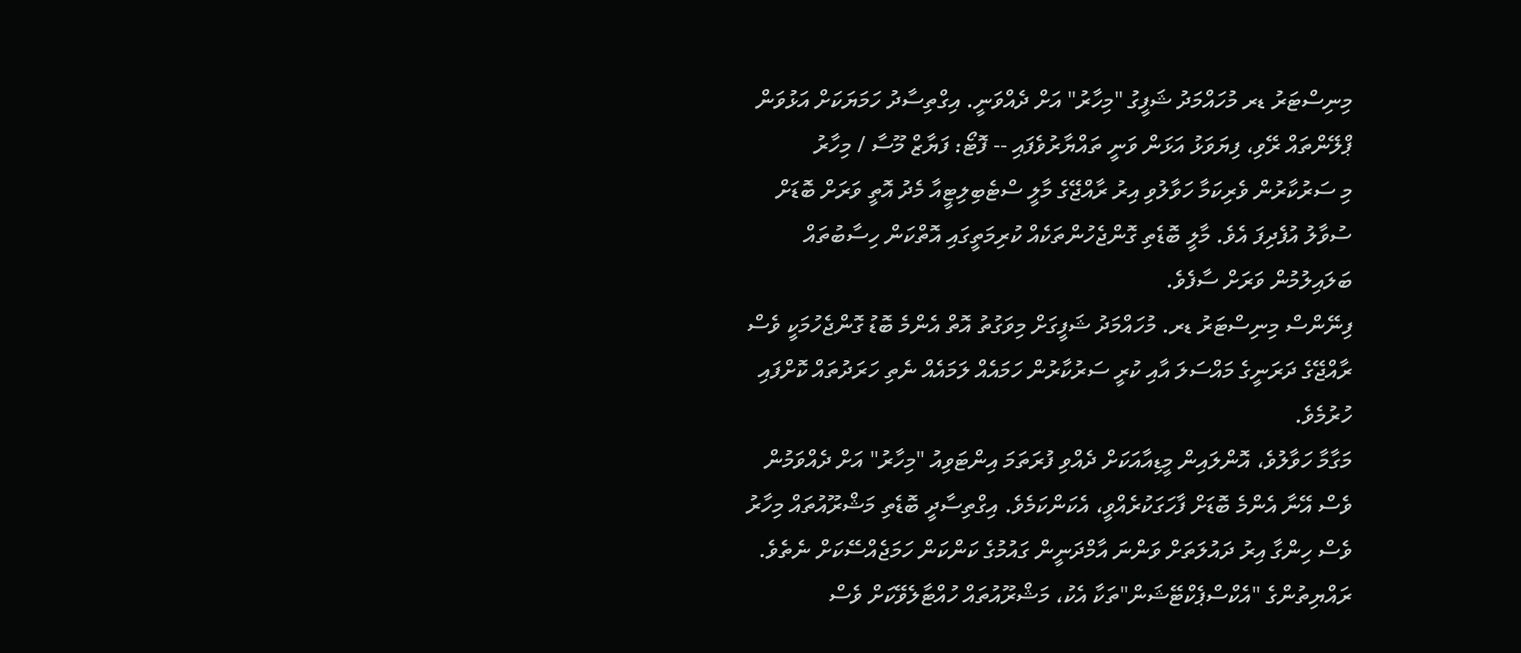މިނިސްޓަރު ޑރ މުހައްމަދު ޝަފީގު "މިހާރު" އަށް ދެއްވަނީ. އިގްތިސާދު ހަމަޔަކަށް އަޅުވަން ޕްލޭންތައް ރޭވި، ފިޔަވަޅު އަޅަން ވަނީ ތައްޔާރުވެފައި -- ފޮޓޯ: ފަޔާޒް މޫސާ / މިހާރު
މި ސަރުކާރުން ވެރިކަމާ ހަވާލުވި އިރު ރާއްޖޭގެ މާލީ ސްޓެބިލިޓީއާ މެދު އޮތީ ވަރަށް ބޮޑަށް ސުވާލު އުފެދިފަ އެވެ. މާލީ ބޮޑެތި ގޮންޖެހުންތަކެއް ކުރިމަތީގައި އޮތްކަން ހިސާބުތައް ބަލައިލުމުން ވަރަށް ސާފެވެ.
ފިނޭންސް މިނިސްޓަރު ޑރ. މުހައްމަދު ޝަފީގަށް މިވަގުތު އޮތް އެންމެ ބޮޑު ގޮންޖެހުމަކީ ވެސް ރާއްޖޭގެ ދަރަނީގެ މައްސަލަ އާއި ކުރީ ސަރުކާރުން ހަމައެއް ލަމައެއް ނެތި ހަރަދުތައް ކޮށްފައި ހުރުމެވެ.
މަގާމާ ހަވާލުވެ، އޮންލައިން މީޑިއާއަކަށް ދެއްވި ފުރަތަމަ އިންޓަވިއު "މިހާރު" އަށް ދެއްވަމުން ވެސް އޭނާ އެންމެ ބޮޑަށް ފާހަގަކުރެއްވީ، އެކަންކަމެވެ. އިގްތިސާދީ ބޮޑެތި މަޝްރޫއުތައް މިހާރު ވެސް ހިންގާ އިރު ދައުލަތަށް ވަންނަ އާމްދަނީން ގައުމުގެ ކަންކަން ހަމަޖެއްސޭކަށް ނެތެވެ. ރައްޔިތުންގެ "އެކްސްޕެކްޓޭޝަން"ތަކާ އެކު، މަޝްރޫއުތައް ހުއްޓާލެވޭކަށް ވެސް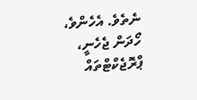ނެތެވެ. އެހެންވެ، ހޯދަން ޖެހެނީ، ޕްރޮޖެކްޓްތައް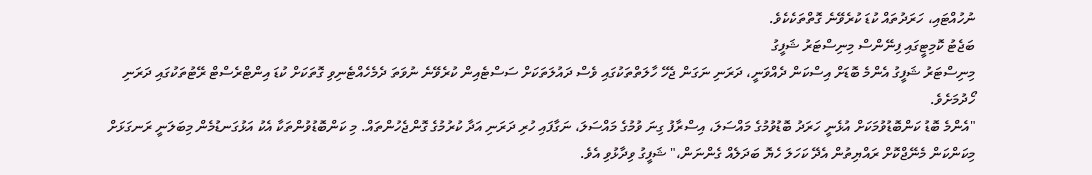ނުހުއްޓައި، ހަރަދުތައް ކުޑަ ކުރެވޭނެ ގޮތްތަކެކެވެ.
ބަޖެޓު ކޮމިޓީގައި ފިނޭންސް މިނިސްޓަރު ޝަފީގު
މިނިސްޓަރު ޝަފީގު އެންމެ ބޮޑަށް އިސްކަން ދެއްވަނީ، ދަރަނި ނަގަން ޖެހޭ ހާލަތްތަކުގައި ވެސް ދައުލަތަކަށް ސަސްޓެއިން ކުރެވޭނެ ނުވަތަ ދެމެހެއްޓެނިވި ގޮތަކަށް ކުޑަ އިންޓްރެސްޓް ރޭޓުތަކުގައި ދަރަނި ހޯދުމަށެވެ.
"އެންމެ ބޮޑު ކަންބޮޑުވުމަކަށް އުޅެނީ ހަރަދު ބޮޑުވުމުގެ މައްސަލަ، އިސްރާފު ގިނަ ވުމުގެ މައްސަލަ، ނަގާފައި ހުރި ދަރަނި އަދާ ކުރުމުގެ ގޮންޖެހުންތައް. މި ކަންބޮޑުވުންތަކާ އެކު އަޅުގަނޑުމެން މިބަލަނީ ރަނގަޅަށް މިކަންކަން މެނޭޖްކޮށް ރައްޔިތުން އެދޭ ކަހަލަ ހެޔޮ ބަދަލެއް ގެންނަން،" ޝަފީގު ވިދާޅުވި އެވެ.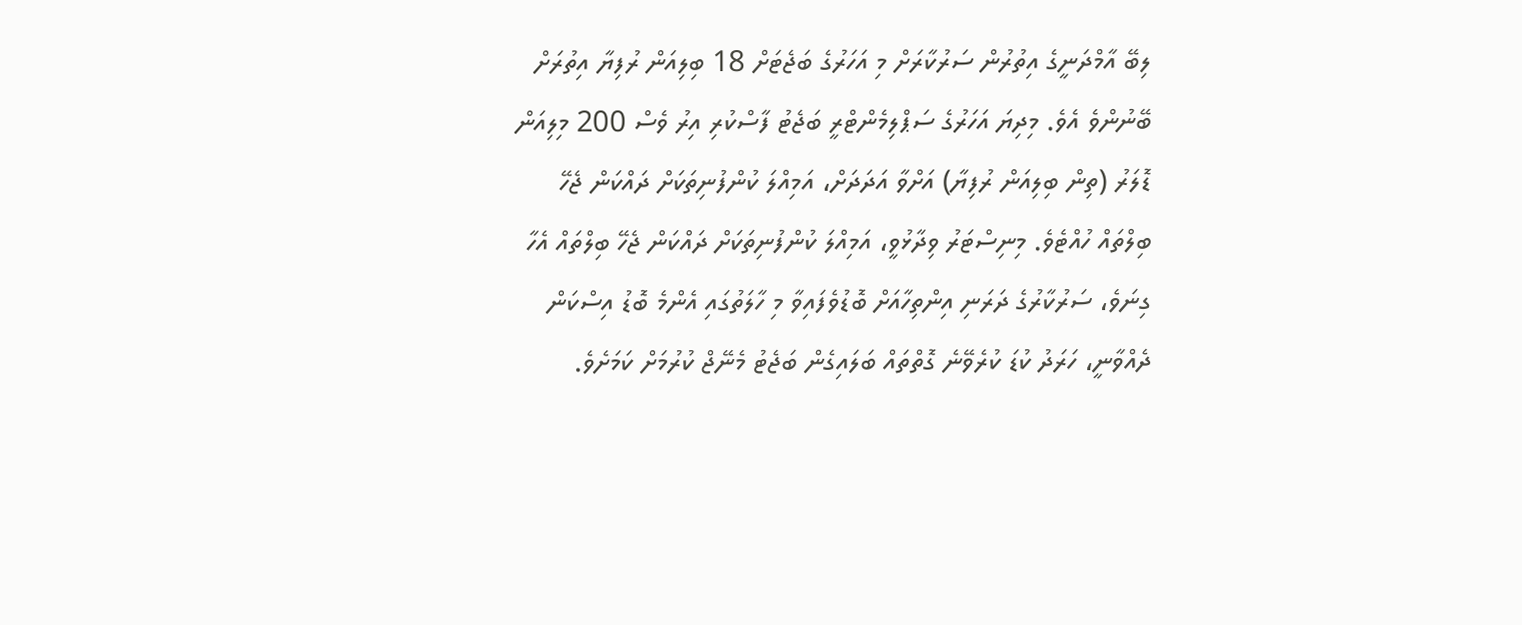ލިބޭ އާމްދަނީގެ އިތުރުން ސަރުކާރަށް މި އަހަރުގެ ބަޖެޓަށް 18 ބިލިއަން ރުފިޔާ އިތުރަށް ބޭނުންވެ އެވެ. މިދިޔަ އަހަރުގެ ސަޕްލިމެންޓްރީ ބަޖެޓު ފާސްކުރި އިރު ވެސް 200 މިލިއަން ޑޮލަރު (ތިން ބިލިއަން ރުފިޔާ) އަށްވާ އަދަދަށް، އަމިއްލަ ކުންފުނިތަކަށް ދައްކަން ޖެހޭ ބިލްތައް ހުއްޓެވެ. މިނިސްޓަރު ވިދާޅުވީ، އަމިއްލަ ކުންފުނިތަކަށް ދައްކަން ޖެހޭ ބިލްތައް އެހާ ގިނަވެ، ސަރުކާރުގެ ދަރަނި އިންތިހާއަށް ބޮޑުވެފައިވާ މި ހާލަތުގައި އެންމެ ބޮޑު އިސްކަން ދެއްވާނީ، ހަރަދު ކުޑަ ކުރެވޭނެ ގޮތްތައް ބަލައިގެން ބަޖެޓު މެނޭޖް ކުރުމަށް ކަމަށެވެ.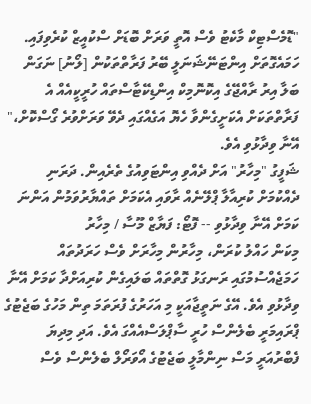"ޑޮމެސްޓިކް މާކެޓު ވެސް އޮތީ ވަރަށް ބޮޑަށް ސްކުއީޒް ކުރެވިފައި. ހަމައެގޮތަށް އިންޓަނޭޝަނަލީ ބޭރު ފަރާތްތަކުން [ލޯނު] ނަގަން ބަލާ އިރު ރާއްޖޭގެ އިކޮނޮމިކް އިންޑިކޭޓާސްތައް ހުރީކީއެއް އެ ފަރާތްތަކަށް އެކަށީގެންވާ ހެޔޮ އަގެއްގައި ދެވޭ ވަރަށްވުރެ ގޯސްކޮށް،" އޭނާ ވިދާޅުވި އެވެ.
ޝަފީގު "މިހާރު" އަށް ދެއްވި އިންޓަވިއުގެ ތެރެއިން. ދަރަނި ދެއްކުމަށް ކުރިއާލާ ޕްލޭނެއް ރާވައި އެކަމަށް ތައްޔާރުވަމުން އަންނަ ކަމަށް އޭނާ ވިދާޅުވި -- ފޮޓޯ: ފަޔާޒް މޫސާ / މިހާރު
މިކަން ހައްލު ކުރަން، މިހާރުން މިހާރަށް ވެސް ހަރަދުތައް ހަމަޖެއްސުމުގައި ރަނގަޅު ގޮތްތައް ބަލައިގެން ކުރިއަށްދާ ކަމަށް އޭނާ ވިދާޅުވި އެވެ. އޭގެ ނަތީޖާއަކީ މި އަހަރުގެ ފުރަތަމަ ތިން މަހުގެ ބަޖެޓުގެ ޕްރައިމަރީ ބެލެންސް ހުރީ ސާޕްލަސްއެއްގަ އެވެ. އަދި މިދިޔަ ފެބްރުއަރީ މަސް ނިންމާލީ ބަޖެޓުގެ އޯވަރޯލް ބެލެންސް ވެސް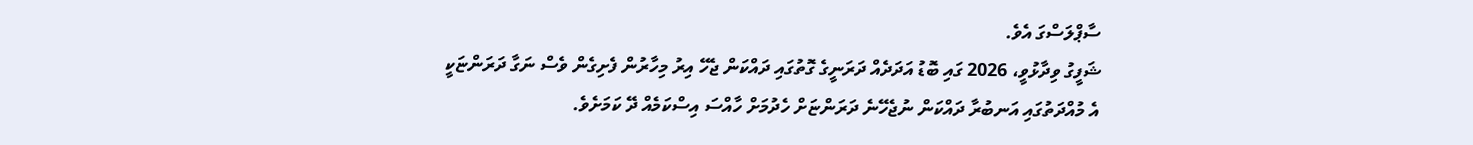ސާޕްލަސްގަ އެވެ.
ޝަފީގު ވިދާޅުވީ، 2026 ގައި ބޮޑު އަދަދެއް ދަރަނީގެ ގޮތުގައި ދައްކަން ޖެހޭ އިރު މިހާރުން ފެށިގެން ވެސް ނަގާ ދަރަންޏަކީ އެ މުއްދަތުގައި އަނބުރާ ދައްކަން ނުޖެހޭނެ ދަރަންޏަށް ހެދުމަށް ހާއްސަ އިސްކަމެއް ދޭ ކަމަށެވެ.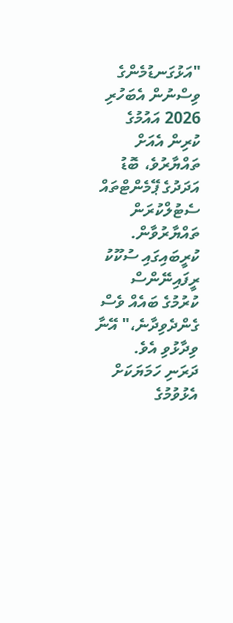"އަޅުގަނޑުމެންގެ ވިސްނުން އެބަހުރި 2026 އައުމުގެ ކުރިން އެއަށް ތައްޔާރުވެ، ބޮޑު އަދަދުގެ ޕޭމެންޓްތައް ސެޓުލްކުރަން ތައްޔާރުވާން. ކުރީބައިގައި ސުކޫކު ރީފައިނޭންސް ކުރުމުގެ ބައެއް ވެސް ގެންދެވިދާނެ،" އޭނާ ވިދާޅުވި އެވެ.
ދަރަނި ހަމަޔަކަށް އެޅުވުމުގެ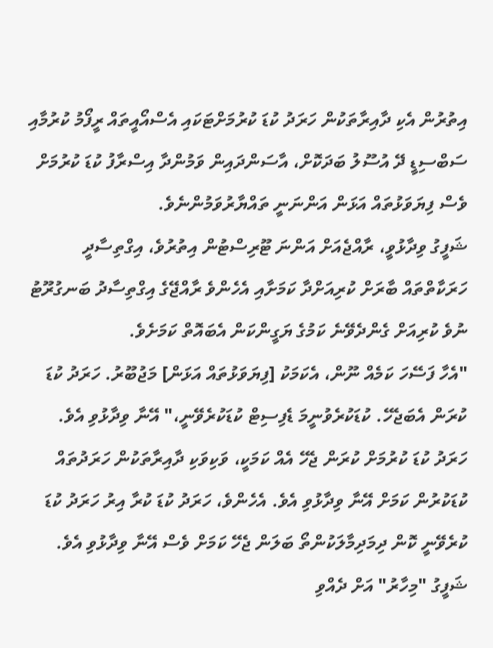އިތުރުން އެކި ދާއިރާތަކުން ހަރަދު ކުޑަ ކުރުމަށްޓަކައި އެސްއޯއީތައް ރީފޯމު ކުރުމާއި ސަބްސިޑީ ދޭ އުސޫލު ބަދަކޮށް، އާސަންދައިން ވަމުންދާ އިސްރާފު ކުޑަ ކުރުމަށް ވެސް ފިޔަވަޅުތައް އަޅަން އަންނަނީ ތައްޔާރުވަމުންނެވެ.
ޝަފީގު ވިދާޅުވީ، ރާއްޖެއަށް އަންނަ ޓޫރިސްޓުން އިތުރުވެ، އިގްތިސާދީ ހަރަކާތްތައް ބާރަށް ކުރިއަށްދާ ކަމަށާއި އެހެންވެ ރާއްޖޭގެ އިގްތިސާދު ބަނގުރޫޓު ނުވެ ކުރިއަށް ގެންދެވޭނެ ކަމުގެ ޔަގީންކަން އެބައޮތް ކަމަށެވެ.
"އެހާ ފަސޭހަ ކަމެއް ނޫން، އެކަމަކު [ފިޔަވަޅުތައް އަޅަން] މަޖުބޫރު. ހަރަދު ކުޑަ ކުރަން އެބަޖެހޭ. ކުޑަކުރެވުނީމަ ޑެފިސިޓް ކުޑަކުރެވޭނީ،" އޭނާ ވިދާޅުވި އެވެ.
ހަރަދު ކުޑަ ކުރުމަށް ކުރަން ޖެހޭ އެއް ކަމަކީ، ވަކިވަކި ދާއިރާތަކުން ހަރަދުތައް ކުޑަކުރުން ކަމަށް އޭނާ ވިދާޅުވި އެވެ. އެހެންވެ، ހަރަދު ކުޑަ ކުރާ އިރު ހަރަދު ކުޑަ ކުރެވޭނީ ކޮން ދިމަދިމާލަކުންތޯ ބަލަން ޖެހޭ ކަމަށް ވެސް އޭނާ ވިދާޅުވި އެވެ.
ޝަފީގު "މިހާރު" އަށް ދެއްވި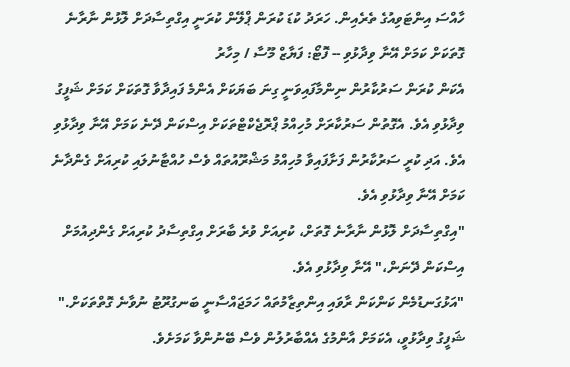ހާއްސަ އިންޓަވިއުގެ ތެރެއިން. ހަރަދު ކުޑަ ކުރަން ޕްލޭން ކުރަނީ އިގްތިސާދަށް ލޮޅުން ނާރާނެ ގޮތަކަށް ކަމަށް އޭނާ ވިދާޅުވި -- ފޮޓޯ: ފަޔާޒް މޫސާ / މިހާރު
އެކަން ކުރަން ސަރުކާރުން ނިންމާފައިވަނީ ގިނަ ބަޔަކަށް އެންމެ ފައިދާވާ ގޮތަކަށް ކަމަށް ޝަފީގު ވިދާޅުވި އެވެ. އެގޮތުން ސަރުކާރަށް މުހިއްމު ޕްރޮޖެކްޓްތަކަށް އިސްކަން ދޭނެ ކަމަށް އޭނާ ވިދާޅުވި އެވެ. އަދި ކުރީ ސަރުކާރުން ފަށާފައިވާ މުހިއްމު މަޝްރޫއުތައް ވެސް ހުއްޓާނުލައި ކުރިއަށް ގެންދާނެ ކަމަށް އޭނާ ވިދާޅުވި އެވެ.
"އިގްތިސާދަށް ލޮޅުން ނާރާނެ ގޮތަށް، ކުރިއަށް ވުރެ ބާރަށް އިގްތިސާދު ކުރިއަށް ގެންދިއުމަށް އިސްކަން ދޭނަން،" އޭނާ ވިދާޅުވި އެވެ.
"އަޅުގަނޑުމެން ކަންކަން ރާވައި އިންތިޒާމުތައް ހަމަޖައްސާނީ ބަނގުރޫޓު ނުވާނެ ގޮތްތަކަށް."
ޝަފީގު ވިދާޅުވީ، އެކަމަށް އާންމުގެ އެއްބާރުލުން ވެސް ބޭނުންވާ ކަމަށެވެ.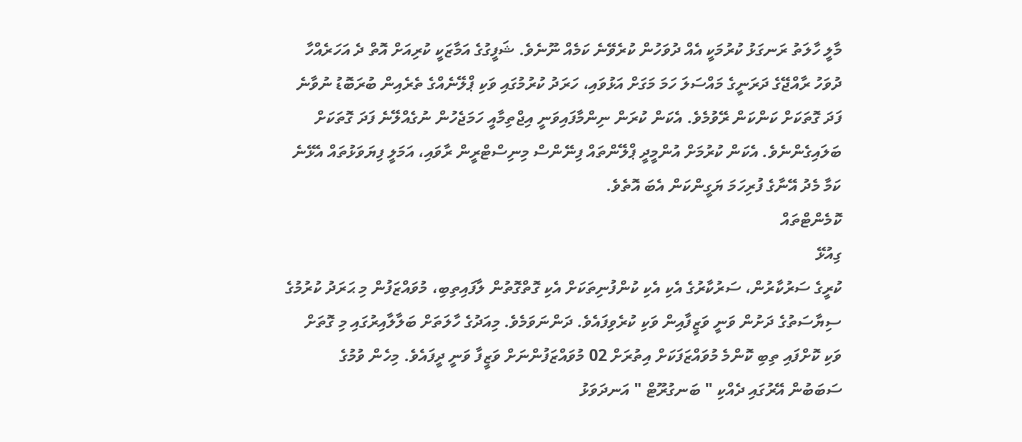މާލީ ހާލަތު ރަނގަޅު ކުރުމަކީ އެއް ދުވަހުން ކުރެވޭނެ ކަމެއް ނޫނެވެ. ޝަފީގުގެ އަމާޒަކީ ކުރިއަށް އޮތް ދެ އަހަރެއްހާ ދުވަހު ރާއްޖޭގެ ދަރަނީގެ މައްސަލަ ހަމަ މަގަށް އަޅުވައި، ހަރަދު ކުރުމުގައި ވަކި ޕްލޭނެއްގެ ތެރެއިން ބުރަބޮޑު ނުވާނެ ފަދަ ގޮތަކަށް ކަންކަން ރޭވުމެވެ. އެކަން ކުރަން ނިންމާފައިވަނީ އިޖްތިމާއީ ހަމަޖެހުން ނުގެއްލޭނެ ފަދަ ގޮތަކަށް ބަލައިގެންނެވެ. އެކަން ކުރުމަށް އުންމީދީ ޕްލޭންތައް ފިނޭންސް މިނިސްޓްރީން ރާވައި، އަމަލީ ފިޔަވަޅުތައް އެޅޭނެ ކަމާ މެދު އޭނާގެ ފުރިހަމަ ޔަގީންކަން އެބަ އޮތެވެ.
ކޮމެންޓްތައް
ގިއުޅޭ
ކުރީގެ ސަރުކާރުން، ސަރުކާރުގެ އެކި އެކި ކުންފުނިތަކަށް އެކި ގޮތްގޮތުން ލާފައިތިބި، މުވައްޒަފުން މި ޙަރަދު ކުރުމުގެ ސިޔާސަތުގެ ދަށުން ވަނީ ވަޒީފާއިން ވަކި ކުރެވިފައެވެ. ދަންނަވަމެވެ. މިއަދުގެ ހާލަތަށް ބަލާލާއިރުގައި މި ގޮތަށް ވަކި ކޮށްފައި ތިބި ކޮންމެ މުވައްޒަފަކަށް އިތުރަށް 02 މުވައްޒަފުންނަށް ވަޒީފާ ވަނީ ދީފައެވެ. މިހެން ވުމުގެ ސަބަބުން އޭރުގައި ދެއްކި " ބަނގުރޫޓް " އަނދަވަޅު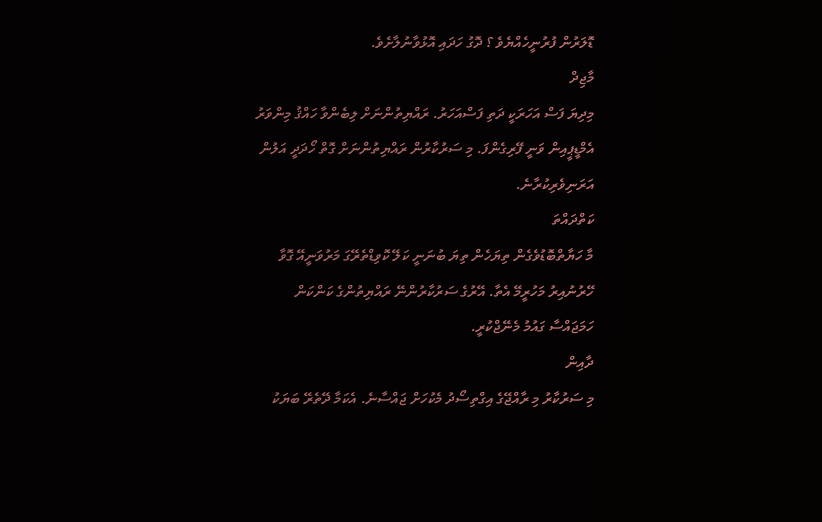ޑޮލަރުން ފުރުނީހެއްޔެވެ ؟ ދޮގު ހަދައި އޮޅުވާނުލާށެވެ.
މާޖިދް
މިދިޔަ ފަސް އަހަރަކީ ދަތި ފަސްއަހަރު. ރައްޔިތުންނަށް ލިބެންވާ ހައްޤު މިންވަރު އެމްޑީޕީއިން ވަނީ ފޭރިގެންފަ. މި ސަރުކާރުން ރައްޔިތުންނަށް ގޮތް ހޯދަދީ އަލުން އަރަނިވެރިކުރާނެ.
ކަތްދައްތަ
މާ ހަޔާތްބޮޑުވެގެން ތިޔަހެން ތިޔަ ބުނަނީ ކަލޭ ކޮވިޑްތެރޭގަ މަރުވަނީއޭ ގޮވާ ހޭރުނުއިރު މަހުރީމޭ އެތާ. އޭރުގެ ސަރުކާރުންނޭ ރައްޔިތުންގެ ކަންކަން ހަމަޖައްސާ ގައުމު މެނޭޖްކުރީ.
ދާއިން
މި ސަރުކާރު މި ރާއްޖޭގެ އިގްތިސޯދު މެކުހަށް ޖައްސާނެ. އެކަމާ ދޭތެރޭ ބަޔަކު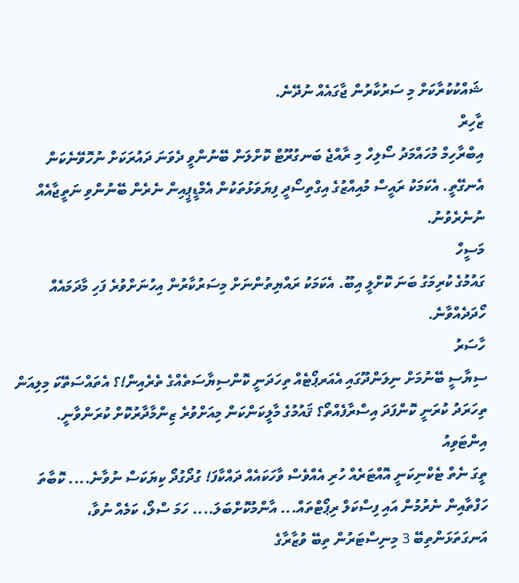ޝައްކުކުރާކަށް މި ސަރުކާރުން ޖާގައެއް ނުދޭނެ.
ޒާހިރް
އިބްރާހިމް މުހައްމަދު ސޯލިހް މި ރާއްޖެ ބަނގުރޫޓް ކޮށްލަން ބޭނުންވީ ދެވަނަ ދައުރަކަށް ނުހޮވޭނެކަން އެނގޭތީ. އެކަމަކު ރައީސް މުއިއްޒުގެ އިގްތިސޯދީ ފިޔަވަޅުތަކުން އެމްޑީޕީއިން ނެރެން ބޭނުންވި ނަތީޖާއެއް ނުނެރެވުނު.
މަސީހް
ގައުމުގެ ކުރިމަގު ބަނަ ކޮށްލީ އިބޫ. އެކަމަކު ރައްޔިތުންނަށް މިސަރުކާރުން އިހުނަށްވުރެ ފަހި މާދަމައެއް ހޯދަދެއްވާނެ.
ހާސަރު
ސިޔާސީ ބޭނުމަށް ނިލަންދޫގައި އެއަރޕޯޓެއް ތިހަދަނީ ކޮންސިޔާސަތެއްގެ ތެރެއިން!؟ އެތައްސަތޭކަ މިލިއަން ތިހަރަދު ކުރަނީ ކޮންފަދަ އިސްރާފެއްތޯ؟ ޤައުމުގެ މާލީކަންކަން މިއަށްވުރެ ޒިންމާދާރުކޮށް ކުރަންވާނީ.
އިންޓަވިއު
ތީގަ ނެތް ޓެކްނިކަނީ އޮއްޓަރެއް ހުރި އެއްވެސް ވާހަކައެއް ދައްކާފަ! ގުދޯގުދޯ ކިޔަކަސް ނުވާނެ.... ކޮބާތަ ހަފްތާއިން ނެރުމުން އައި ފިސްކަލް ރިޕޯޓްތައް... އާންމުކޮށްބަލަ.... ހަމަ ސްލޯ، ކަމެއް ނުވާ، އަނގަތަޅަންތިބޭ 3 މިނިސްޓަރުން ތިބޭ ވުޒާރާގެ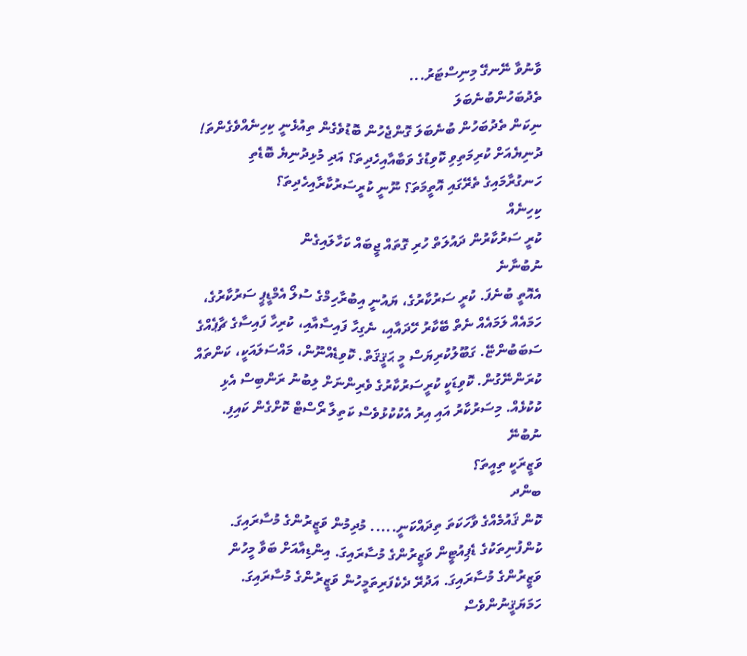ވާނުވާ ނޭނގޭ މިނިސްޓަރު...
ތެދުބަހުންބުނެބަލަ
ނިކަން ތެދުބަހުން ބުނެބަލަ ގޮންޖެހުން ބޮޑުވެގެން ތިއުޅެނީ ކިހިނެއްވެގެންތަ! ދުނިޔެއަށް ކުރިމަތިވި ކޮވިޑުގެ ވަބާއާއިހެދިތަ؟ އަދި މުޅިދުނިޔެ ބޮޑެތި ހަނގުރާމައިގެ ތެރޭގައި އޮތީމަތަ؟ ނޫނީ ކުރީސަރުކާރާއިހެދިތަ؟
ކިހިނެއް
ކުރީ ސަރުކާރުން ދައުލަތް ހުރި ގޮތައް ޖީބައް ކަހާލައިގެން
ނުބުނާނެ
އެއޮތީ ބުނެފަ. ކުރީ ސަރުކާރުގެ، ޔައުނީ އިބުރާހިމްގެ ސުލޯ އެމްޑީޕީ ސަރުކާރުގެ، ހަމައެއް ލަމައެއް ނެތް ބޭކާރު ހޭދައާއި، ނެގިހާ ފައިސާއާއި، ކުރިހާ ފައިސާގެ ޗާޕެއްގެ ސަބަބުންޏޭ. ގަބޫލުކުރިޔަސް މީ ޙަޤީޤަތް. ކޮވިޑެއްނޫން، މައްސަލައަކީ، ކަންތައް ކުރަންނޭގުން. ކޮވިޑަކީ ކުރީސަރުކާރުގެ ވެރިންނަށް ލިބުނު ރަންބިސް އެޅި ކުކުޅެއް. މިސަރުކާރު އައި އިރު އެކުކުޅުވެސް ކަތިލާ ރޯސްޓް ކޮށްގެން ކައިފި.
ނުބުނޭ
ވަޒީރަކީ ތިއީތަ؟
ބންދ
ކޮން ޤައުމެއްގެ ވާހަކަތަ ތިދައްކަނީ..... މުދިމުން ވަޒީރުންގެ މުސާރައިގަ. ކުންފުނިތަކުގެ ޑެޕިއުޓީން ވަޒީރުންގެ މުސާރައިގަ. އިންޑިއާއަށް ބަވާ މީހުން ވަޒީރުންގެ މުސާރައިގަ. އަދުރޭ ދެކެފަރިތަމީހުން ވަޒީރުންގެ މުސާރައިގަ. ހަމަޔަޤީނުންވެސް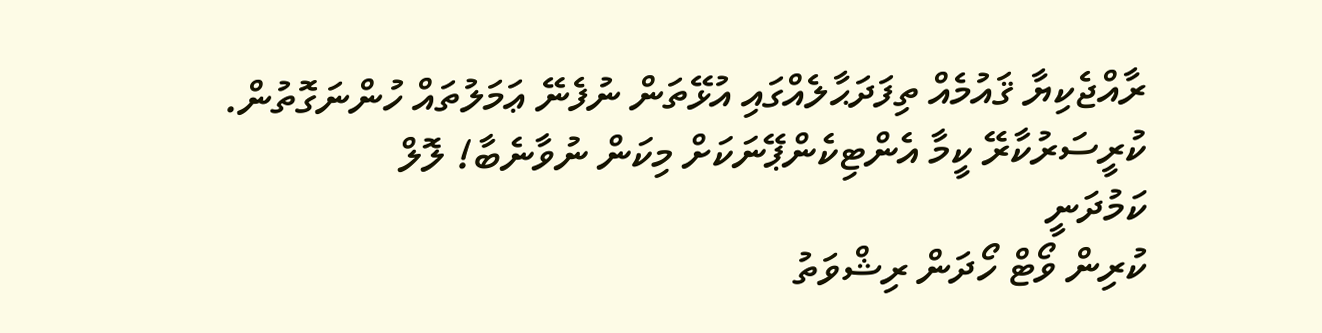ރާއްޖެކިޔާ ޤައުމެއް ތިފަދަޙާލެއްގައި އުޅޭތަން ނުފެނޭ ޢަމަލުތައް ހުންނަގޮތުން. ކުރީސަރުކާރޭ ކީމާ އެންޓިކެންޕޭނަކަށް މިކަން ނުވާނެބާ! ލޮލް
ކަމުދަނީ
ކުރިން ވޯޓް ހޯދަން ރިޝްވަތު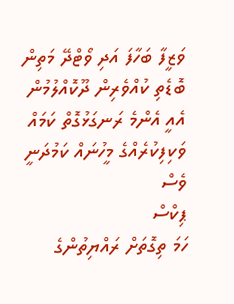ވަޒީފާ ބަހާފަ އަދި ވޯޓްދޭ މަތިން ބޮޑެތި ކުއްވެރިން ދޫކޮއްލުމުން އެއީ އެންމެ ރަނގަޅުގޮތް ކަމައް ވަކިފިކުރެއްގެ މީހުނައް ކަމުދަނީ ވެސް
ޕިކްސް
ހަމަ ތިގޮތަށް ރައްޔިތުންގެ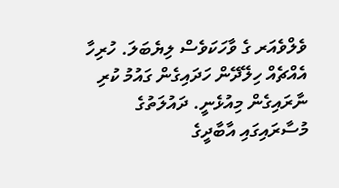ވެލްވެއަރ ގެ ވާހަކަވެސް ލިޔެބަލަ. ހުރިހާ އެއްޗެއް ހިލޭދޭން ހަދައިގެން ގައުމު ކުރި ނާރައިގެން މިއުޅެނީ. ދައުލަތުގެ މުސާރައިގައި އާބާދީގެ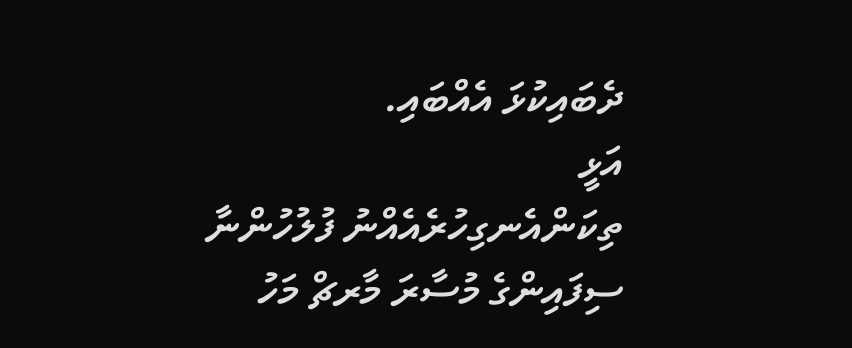ދެބައިކުޅަ އެއްބައި.
އަޅީ
ތިކަންއެނގިހުރެއެއްނު ފުލުހުންނާ ސިފައިންގެ މުސާރަ މާރޗް މަހު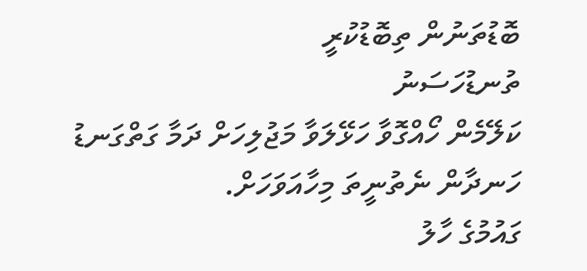ބޮޑުތަނުން ތިބޮޑުކުރީ
ތުނޑުހަސަނު
ކަލޭމެން ހޯއްގޮވާ ހަޅޭލަވާ މަޖުލިހަށް ދަމާ ގަތްގަނޑު ހަނދާން ނެތުނީތަ މިހާއަވަހަށް.
ގައުމުގެ ހާލު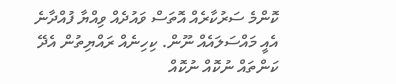ކޮންމެ ސަރުކާރެއް އޮތަސް ވައުދެއް ވިއްޔާ ފުއްދާނެ އެއީ މައްސަލައެއް ނޫން. ކިހިނެއް ރައްޔިތުން އެދޭ ކަންތައް ނުކޮއް ނުކޮއް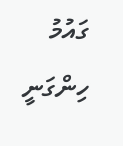ގައުމު ހިންގަނީ